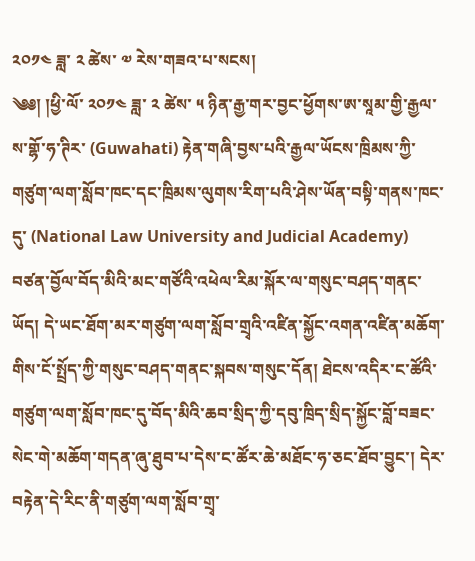༢༠༡༤ ཟླ་ ༢ ཚེས་ ༧ རེས་གཟའ་པ་སངས།
༄༅། །ཕྱི་ལོ་ ༢༠༡༤ ཟླ་ ༢ ཚེས་ ༥ ཉིན་རྒྱ་གར་བྱང་ཕྱོགས་ཨ་སཱམ་གྱི་རྒྱལ་ས་གྷོ་ཧ་ཊིར་ (Guwahati) རྟེན་གཞི་བྱས་པའི་རྒྱལ་ཡོངས་ཁྲིམས་ཀྱི་གཙུག་ལག་སློབ་ཁང་དང་ཁྲིམས་ལུགས་རིག་པའི་ཤེས་ཡོན་བསྟི་གནས་ཁང་དུ་ (National Law University and Judicial Academy) བཙན་བྱོལ་བོད་མིའི་མང་གཙོའི་འཕེལ་རིམ་སྐོར་ལ་གསུང་བཤད་གནང་ཡོད། དེ་ཡང་ཐོག་མར་གཙུག་ལག་སློབ་གྲྭའི་འཛིན་སྐྱོང་འགན་འཛིན་མཆོག་གིས་ངོ་སྤྲོད་ཀྱི་གསུང་བཤད་གནང་སྐབས་གསུང་དོན། ཐེངས་འདིར་ང་ཚོའི་གཙུག་ལག་སློབ་ཁང་དུ་བོད་མིའི་ཆབ་སྲིད་ཀྱི་དབུ་ཁྲིད་སྲིད་སྐྱོང་བློ་བཟང་སེང་གེ་མཆོག་གདན་ཞུ་ཐུབ་པ་དེས་ང་ཚོར་ཆེ་མཐོང་ཧ་ཅང་ཐོབ་བྱུང་། དེར་བརྟེན་དེ་རིང་ནི་གཙུག་ལག་སློབ་གྲྭ་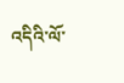འདིའི་ལོ་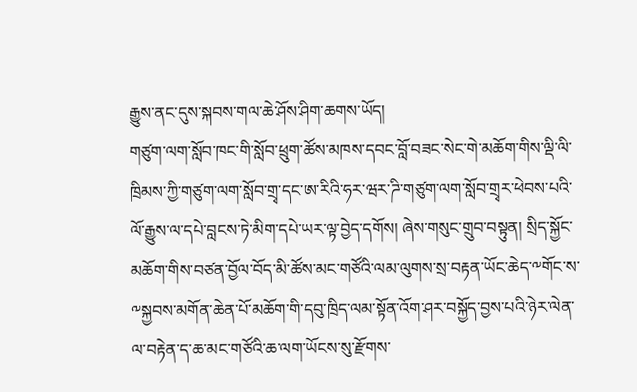རྒྱུས་ནང་དུས་སྐབས་གལ་ཆེ་ཤོས་ཤིག་ཆགས་ཡོད།
གཙུག་ལག་སློབ་ཁང་གི་སློབ་ཕྲུག་ཚོས་མཁས་དབང་བློ་བཟང་སེང་གེ་མཆོག་གིས་ལྡི་ལི་ཁྲིམས་ཀྱི་གཙུག་ལག་སློབ་གྲྭ་དང་ཨ་རིའི་ཧར་ཝར་ཌི་གཙུག་ལག་སློབ་གྲྭར་ཕེབས་པའི་ལོ་རྒྱུས་ལ་དཔེ་བླངས་ཏེ་མིག་དཔེ་ཡར་ལྟ་བྱེད་དགོས། ཞེས་གསུང་གྲུབ་བསྟུན། སྲིད་སྐྱོང་མཆོག་གིས་བཙན་བྱོལ་བོད་མི་ཚོས་མང་གཙོའི་ལམ་ལུགས་སྲ་བརྟན་ཡོང་ཆེད་༸གོང་ས་༸སྐྱབས་མགོན་ཆེན་པོ་མཆོག་གི་དབུ་ཁྲིད་ལམ་སྟོན་འོག་ཤར་བསྐྱོད་བྱས་པའི་ཉེར་ལེན་ལ་བརྟེན་ད་ཆ་མང་གཙོའི་ཆ་ལག་ཡོངས་སུ་རྫོགས་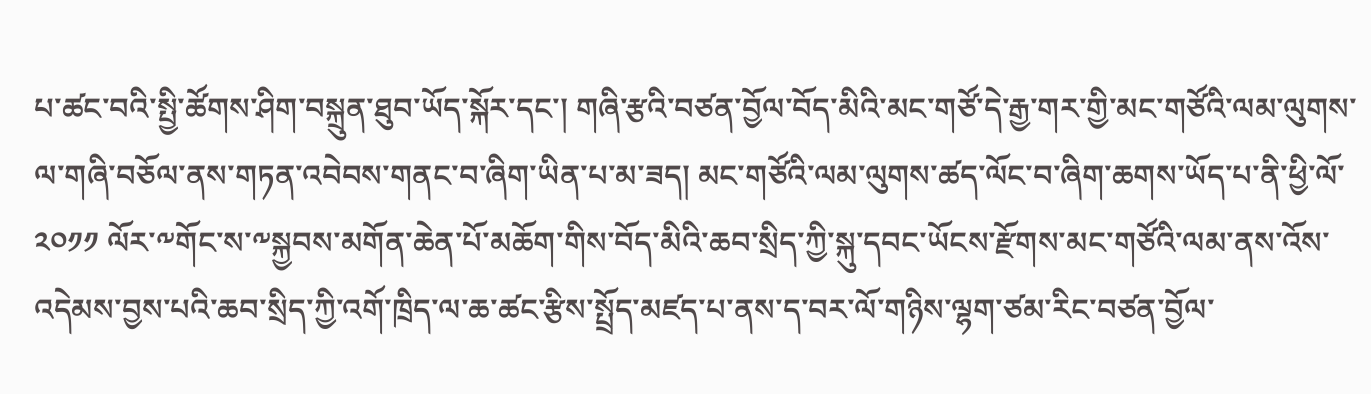པ་ཚང་བའི་སྤྱི་ཚོགས་ཤིག་བསྐྲུན་ཐུབ་ཡོད་སྐོར་དང་། གཞི་རྩའི་བཙན་བྱོལ་བོད་མིའི་མང་གཙོ་དེ་རྒྱ་གར་གྱི་མང་གཙོའི་ལམ་ལུགས་ལ་གཞི་བཅོལ་ནས་གཏན་འབེབས་གནང་བ་ཞིག་ཡིན་པ་མ་ཟད། མང་གཙོའི་ལམ་ལུགས་ཚད་ལོང་བ་ཞིག་ཆགས་ཡོད་པ་ནི་ཕྱི་ལོ་ ༢༠༡༡ ལོར་༸གོང་ས་༸སྐྱབས་མགོན་ཆེན་པོ་མཆོག་གིས་བོད་མིའི་ཆབ་སྲིད་ཀྱི་སྐུ་དབང་ཡོངས་རྫོགས་མང་གཙོའི་ལམ་ནས་འོས་འདེམས་བྱས་པའི་ཆབ་སྲིད་ཀྱི་འགོ་ཁྲིད་ལ་ཆ་ཚང་རྩིས་སྤྲོད་མཛད་པ་ནས་ད་བར་ལོ་གཉིས་ལྷག་ཙམ་རིང་བཙན་བྱོལ་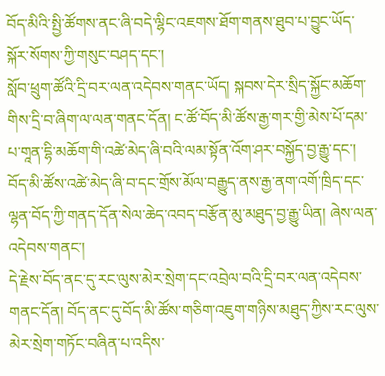བོད་མིའི་སྤྱི་ཚོགས་ནང་ཞི་བདེ་ལྷིང་འཇགས་ཐོག་གནས་ཐུབ་པ་བྱུང་ཡོད་སྐོར་སོགས་ཀྱི་གསུང་བཤད་དང་།
སློབ་ཕྲུག་ཚོའི་དྲི་བར་ལན་འདེབས་གནང་ཡོད། སྐབས་དེར་སྲིད་སྐྱོང་མཆོག་གིས་དྲི་བ་ཞིག་ལ་ལན་གནང་དོན། ང་ཚོ་བོད་མི་ཚོས་རྒྱ་གར་གྱི་མེས་པོ་དམ་པ་གཱན་དྷི་མཆོག་གི་འཚེ་མེད་ཞི་བའི་ལམ་སྟོན་འོག་ཤར་བསྐྱོད་བྱ་རྒྱུ་དང་། བོད་མི་ཚོས་འཚེ་མེད་ཞི་བ་དང་གྲོས་མོལ་བརྒྱུད་ནས་རྒྱ་ནག་འགོ་ཁྲིད་དང་ལྷན་བོད་ཀྱི་གནད་དོན་སེལ་ཆེད་འབད་བརྩོན་མུ་མཐུད་བྱ་རྒྱུ་ཡིན། ཞེས་ལན་འདེབས་གནང་།
དེ་རྗེས་བོད་ནང་དུ་རང་ལུས་མེར་སྲེག་དང་འབྲེལ་བའི་དྲི་བར་ལན་འདེབས་གནང་དོན། བོད་ནང་དུ་བོད་མི་ཚོས་གཅིག་འཇུག་གཉིས་མཐུད་ཀྱིས་རང་ལུས་མེར་སྲེག་གཏོང་བཞིན་པ་འདིས་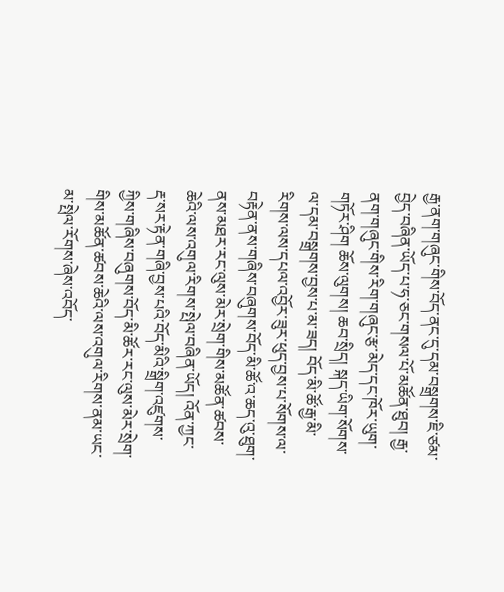རྒྱ་ནག་གཞུང་གིས་བོད་ནང་དུ་དམ་བསྒྲགས་ཇི་ཙམ་བྱེད་བཞིན་ཡོད་པ་ཧ་ཅང་གསལ་པོ་མཚོན་ཐུབ། རྒྱ་ནག་གཞུང་གིས་རིག་གཞུང་རྩ་མེད་དང་ཁོར་ཡུག་གཏོར་ཤིག ཆོས་ལུགས། ཆབ་སྲིད། སྐད་ཡིག་སོགས་ལ་དམ་བསྒྲགས་བྱས་པ་མ་ཟད། བོད་མི་ཚོ་རྒྱ་མི་རིགས་ལས་དཔལ་འབྱོར་ཟུར་ཕུད་བྱས་པ་སོགས་ལ་བརྟེན་ནས་གཞིས་བཞུགས་བོད་མི་ཚོ་འ་ཆད་འུ་ཐུག་ནས་མཐར་རང་ལུས་མེར་སྲེག་གིས་མཚོན་ཚབས་ཆེའི་ལས་འགུལ་རིགས་སྤེལ་བཞིན་ཡོད། འོན་ཀྱང་རྡ་སར་རྟེན་གཞི་བྱས་པའི་བོད་མིའི་སྒྲིག་འཛུགས་ཀྱིས་གཞིས་བཞུགས་བོད་མི་ཚོར་རང་ལུས་མེར་སྲེག་གིས་མཚོན་ཚབས་ཆེའི་ལས་འགུལ་རིགས་ནམ་ཡང་མ་སྤེལ་རོགས་ཞེས་འབོད་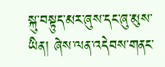སྐུ་བསྟུད་མར་ཞུས་དང་ཞུ་མུས་ཡིན། ཞེས་ལན་འདེབས་གནང་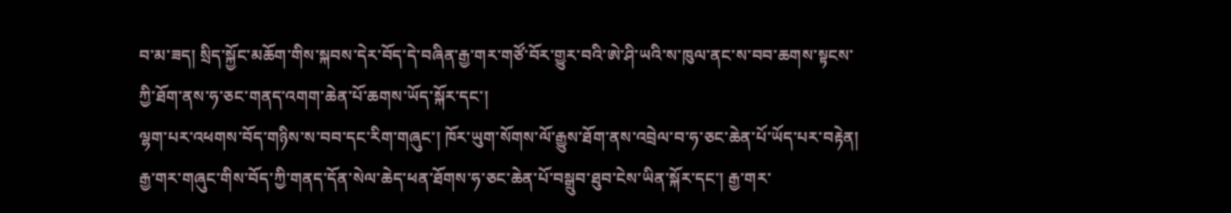བ་མ་ཟད། སྲིད་སྐྱོང་མཆོག་གིས་སྐབས་དེར་བོད་དེ་བཞིན་རྒྱ་གར་གཙོ་བོར་གྱུར་བའི་ཨེ་ཤི་ཡའི་ས་ཁུལ་ནང་ས་བབ་ཆགས་སྟངས་ཀྱི་ཐོག་ནས་ཧ་ཅང་གནད་འགག་ཆེན་པོ་ཆགས་ཡོད་སྐོར་དང་།
ལྷག་པར་འཕགས་བོད་གཉིས་ས་བབ་དང་རིག་གཞུང་། ཁོར་ཡུག་སོགས་ལོ་རྒྱུས་ཐོག་ནས་འབྲེལ་བ་ཧ་ཅང་ཆེན་པོ་ཡོད་པར་བརྟེན། རྒྱ་གར་གཞུང་གིས་བོད་ཀྱི་གནད་དོན་སེལ་ཆེད་ཕན་ཐོགས་ཧ་ཅང་ཆེན་པོ་བསྒྲུབ་ཐུབ་ངེས་ཡིན་སྐོར་དང་། རྒྱ་གར་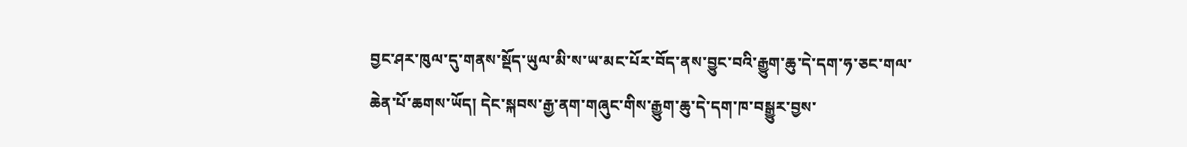བྱང་ཤར་ཁུལ་དུ་གནས་སྡོད་ཡུལ་མི་ས་ཡ་མང་པོར་བོད་ནས་བྱུང་བའི་རྒྱུག་ཆུ་དེ་དག་ཧ་ཅང་གལ་ཆེན་པོ་ཆགས་ཡོད། དེང་སྐབས་རྒྱ་ནག་གཞུང་གིས་རྒྱུག་ཆུ་དེ་དག་ཁ་བསྒྱུར་བྱས་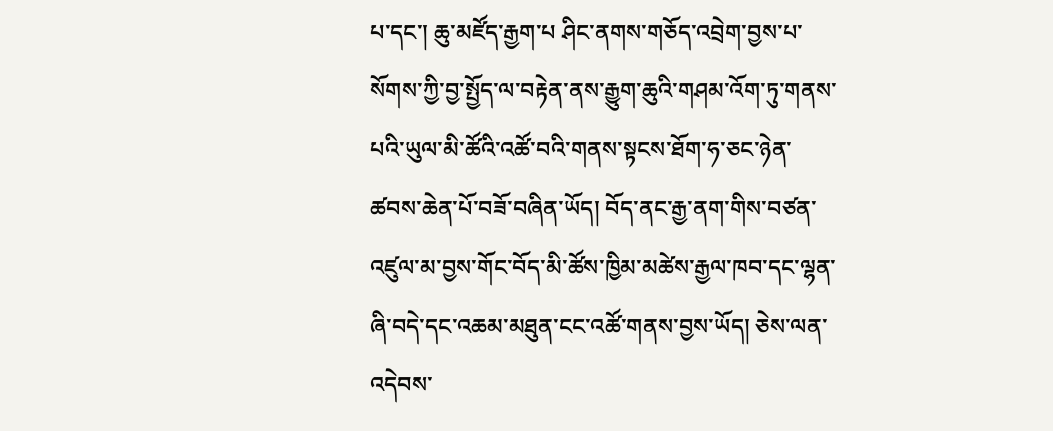པ་དང་། ཆུ་མཛོད་རྒྱག་པ ཤིང་ནགས་གཅོད་འབྲེག་བྱས་པ་སོགས་ཀྱི་བྱ་སྤྱོད་ལ་བརྟེན་ནས་རྒྱུག་ཆུའི་གཤམ་འོག་ཏུ་གནས་པའི་ཡུལ་མི་ཚོའི་འཚོ་བའི་གནས་སྟངས་ཐོག་ཧ་ཅང་ཉེན་ཚབས་ཆེན་པོ་བཟོ་བཞིན་ཡོད། བོད་ནང་རྒྱ་ནག་གིས་བཙན་འཛུལ་མ་བྱས་གོང་བོད་མི་ཚོས་ཁྱིམ་མཚེས་རྒྱལ་ཁབ་དང་ལྷན་ཞི་བདེ་དང་འཆམ་མཐུན་ངང་འཚོ་གནས་བྱས་ཡོད། ཅེས་ལན་འདེབས་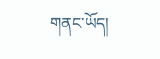གནང་ཡོད།